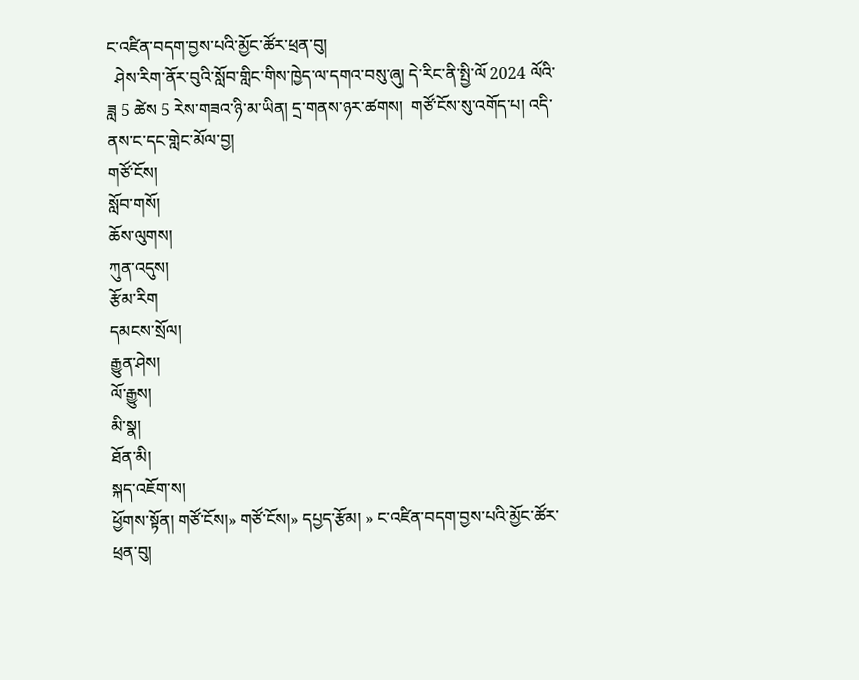ང་འཛིན་བདག་བྱས་པའི་མྱོང་ཚོར་ཕྲན་བུ།
  ཤེས་རིག་ནོར་བུའི་སློབ་གླིང་གིས་ཁྱེད་ལ་དགའ་བསུ་ཞུ། དེ་རིང་ནི་སྤྱི་ལོ 2024 ལོའི་ཟླ 5 ཚེས 5 རེས་གཟའ་ཉི་མ་ཡིན། དྲ་གནས་ཉར་ཚགས།  གཙོ་ངོས་སུ་འགོད་པ། འདི་ནས་ང་དང་གླེང་མོལ་བྱ།
གཙོ་ངོས།
སློབ་གསོ།
ཆོས་ལུགས།
ཀུན་འདུས།
རྩོམ་རིག
དམངས་སྲོལ།
རྒྱུན་ཤེས།
ལོ་རྒྱུས།
མི་སྣ།
ཐོན་མི།
སྐད་འཇོག་ས།
ཕྱོགས་སྟོན། གཙོ་ངོས།» གཙོ་ངོས།» དཔྱད་རྩོམ། » ང་འཛིན་བདག་བྱས་པའི་མྱོང་ཚོར་ཕྲན་བུ།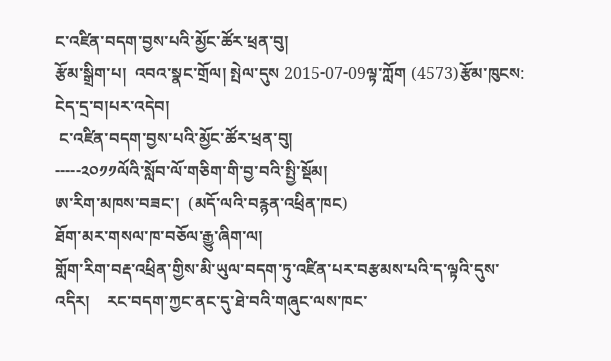ང་འཛིན་བདག་བྱས་པའི་མྱོང་ཚོར་ཕྲན་བུ།
རྩོམ་སྒྲིག་པ།  འབའ་སྣང་གྲོལ། སྤེལ་དུས 2015-07-09ལྟ་ཀློག (4573)རྩོམ་ཁུངས: ངེད་དྲ་བ།པར་འདེབ།
 ང་འཛིན་བདག་བྱས་པའི་མྱོང་ཚོར་ཕྲན་བུ།
-----༢༠༡༡ལོའི་སློབ་ལོ་གཅིག་གི་བྱ་བའི་སྤྱི་སྡོམ།
ཨ་རིག་མཁས་བཟང་།  (མདོ་ལའི་བརྙན་འཕྲིན་ཁང)
ཐོག་མར་གསལ་ཁ་བཅོལ་རྒྱུ་ཞིག་ལ།
གློག་རིག་བརྡ་འཕྲིན་གྱིས་མི་ཡུལ་བདག་ཏུ་འཛིན་པར་བརྩམས་པའི་ད་ལྟའི་དུས་འདིར།    རང་བདག་ཀྱང་ནང་དུ་ཐེ་བའི་གཞུང་ལས་ཁང་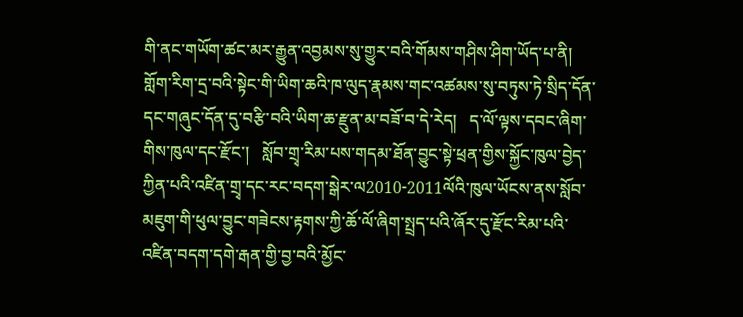གི་ནང་གཡོག་ཚང་མར་རྒྱུན་འབྱམས་སུ་གྱུར་བའི་གོམས་གཤིས་ཤིག་ཡོད་པ་ནི།    གློག་རིག་དྲ་བའི་སྟེང་གི་ཡིག་ཆའི་ཁ་ལུད་རྣམས་གང་འཚམས་སུ་བཏུས་ཏེ་སྲིད་དོན་དང་གཞུང་དོན་དུ་བརྩི་བའི་ཡིག་ཆ་རྫུན་མ་བཟོ་བ་དེ་རེད།   ད་ལོ་ལྟས་དབང་ཞིག་གིས་ཁུལ་དང་རྫོང་།   སློབ་གྲྭ་རིམ་པས་གདམ་ཐོན་བྱུང་སྟེ་ཕྲན་གྱིས་སྐྱོང་ཁུལ་བྱེད་ཀྱིན་པའི་འཛིན་གྲྭ་དང་རང་བདག་སྒེར་ལ2010-2011ལོའི་ཁུལ་ཡོངས་ནས་སློབ་མཇུག་གི་ཕུལ་བྱུང་གཟེངས་རྟགས་ཀྱི་ཆོ་ལོ་ཞིག་སྤྲད་པའི་ཞོར་དུ་རྫོང་རིམ་པའི་འཛིན་བདག་དགེ་རྒན་གྱི་བྱ་བའི་མྱོང་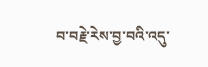བ་བརྗེ་རེས་བྱ་བའི་འདུ་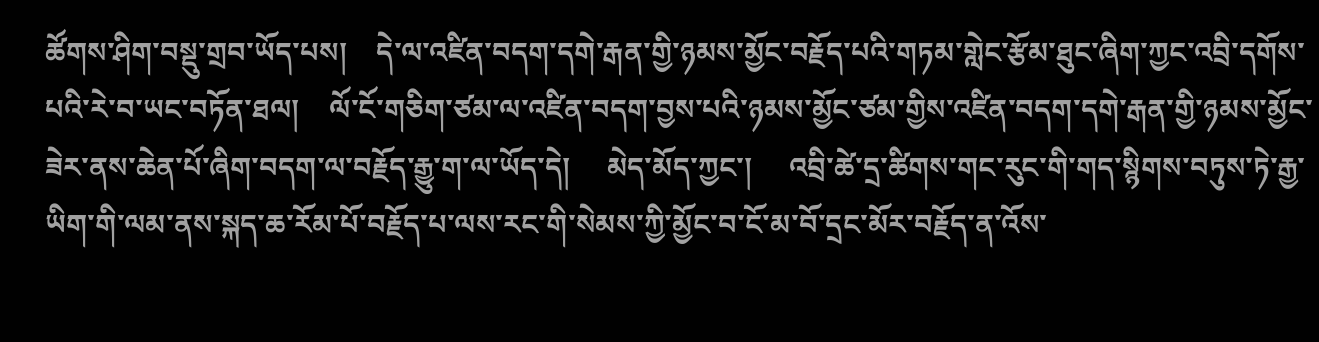ཚོགས་ཤིག་བསྡུ་གྲབ་ཡོད་པས།    དེ་ལ་འཛིན་བདག་དགེ་རྒན་གྱི་ཉམས་མྱོང་བརྗོད་པའི་གཏམ་གླེང་རྩོམ་ཐུང་ཞིག་ཀྱང་འབྲི་དགོས་པའི་རེ་བ་ཡང་བཏོན་ཐལ།    ལོ་ངོ་གཅིག་ཙམ་ལ་འཛིན་བདག་བྱས་པའི་ཉམས་མྱོང་ཙམ་གྱིས་འཛིན་བདག་དགེ་རྒན་གྱི་ཉམས་མྱོང་ཟེར་ནས་ཆེན་པོ་ཞིག་བདག་ལ་བརྗོད་རྒྱུ་ག་ལ་ཡོད་དེ།     མེད་མོད་ཀྱང་།     འབྲི་ཚེ་དྲ་ཚིགས་གང་རུང་གི་གད་སྙིགས་བཏུས་ཏེ་རྒྱ་ཡིག་གི་ལམ་ནས་སྐད་ཆ་རོམ་པོ་བརྗོད་པ་ལས་རང་གི་སེམས་ཀྱི་མྱོང་བ་ངོ་མ་བོ་དྲང་མོར་བརྗོད་ན་འོས་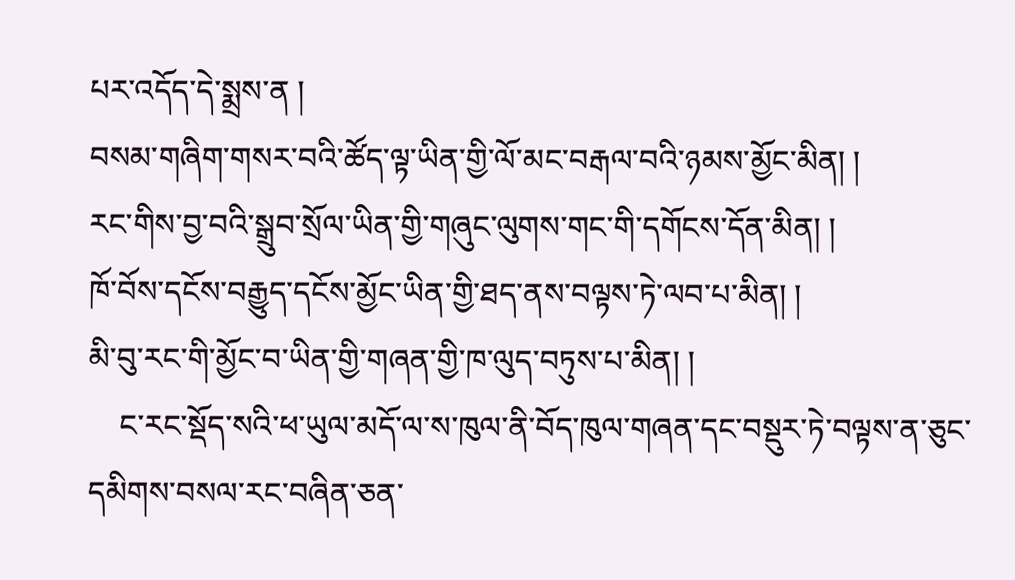པར་འདོད་དེ་སྨྲས་ན །
བསམ་གཞིག་གསར་བའི་ཚོད་ལྟ་ཡིན་གྱི་ལོ་མང་བརྒལ་བའི་ཉམས་མྱོང་མིན། །
རང་གིས་བྱ་བའི་སྒྲུབ་སྲོལ་ཡིན་གྱི་གཞུང་ལུགས་གང་གི་དགོངས་དོན་མིན། །
ཁོ་བོས་དངོས་བརྒྱུད་དངོས་མྱོང་ཡིན་གྱི་ཐད་ནས་བལྟས་ཏེ་ལབ་པ་མིན། །
མི་བུ་རང་གི་མྱོང་བ་ཡིན་གྱི་གཞན་གྱི་ཁ་ལུད་བཏུས་པ་མིན། །
    ང་རང་སྡོད་སའི་ཕ་ཡུལ་མདོ་ལ་ས་ཁུལ་ནི་བོད་ཁུལ་གཞན་དང་བསྡུར་ཏེ་བལྟས་ན་ཅུང་དམིགས་བསལ་རང་བཞིན་ཅན་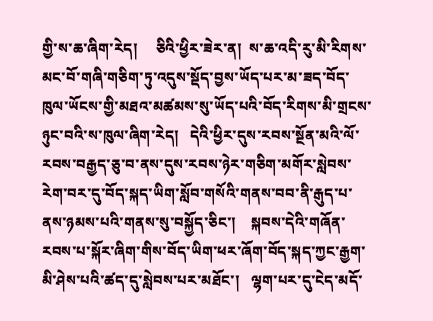གྱི་ས་ཆ་ཞིག་རེད།     ཅིའི་ཕྱིར་ཟེར་ན།  ས་ཆ་འདི་རུ་མི་རིགས་མང་བོ་གཞི་གཅིག་ཏུ་འདུས་སྡོད་བྱས་ཡོད་པར་མ་ཟད་བོད་ཁུལ་ཡོངས་གྱི་མཐའ་མཚམས་སུ་ཡོད་པའི་བོད་རིགས་མི་གྲངས་ཉུང་བའི་ས་ཁུལ་ཞིག་རེད།   དེའི་ཕྱིར་དུས་རབས་སྔོན་མའི་ལོ་རབས་བརྒྱད་ཅུ་བ་ནས་དུས་རབས་ཉེར་གཅིག་མགོར་སླེབས་རེག་བར་དུ་བོད་སྐད་ཡིག་སློབ་གསོའི་གནས་བབ་ནི་རྒུད་པ་ནས་ཉམས་པའི་གནས་སུ་བསྐྱོད་ཅིང་།    སྐབས་དེའི་གཞོན་རབས་པ་སྐོར་ཞིག་གིས་བོད་ཡིག་ཕར་ཞོག་བོད་སྐད་ཀྱང་རྒྱག་མི་ཤེས་པའི་ཚད་དུ་སླེབས་པར་མཐོང་།   ལྷག་པར་དུ་ངེད་མདོ་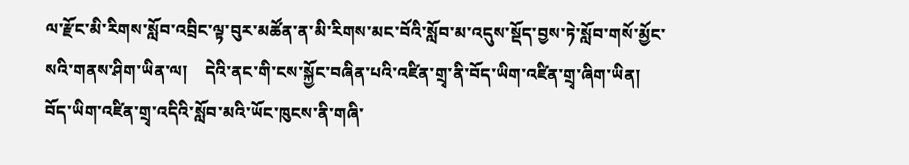ལ་རྫོང་མི་རིགས་སློབ་འབྲིང་ལྟ་བུར་མཚོན་ན་མི་རིགས་མང་བོའི་སློབ་མ་འདུས་སྡོད་བྱས་ཏེ་སློབ་གསོ་མྱོང་སའི་གནས་ཤིག་ཡིན་ལ།    དེའི་ནང་གི་ངས་སྐྱོང་བཞིན་པའི་འཛིན་གྲྭ་ནི་བོད་ཡིག་འཛིན་གྲྭ་ཞིག་ཡིན།    བོད་ཡིག་འཛིན་གྲྭ་འདིའི་སློབ་མའི་ཡོང་ཁུངས་ནི་གཞི་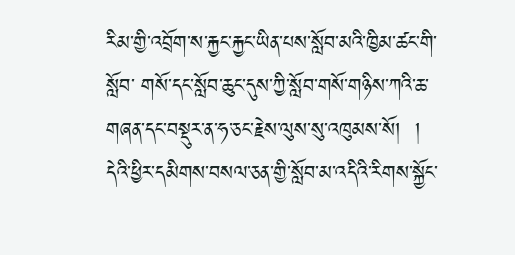རིམ་གྱི་འབྲོག་ས་རྐྱང་རྐྱང་ཡིན་པས་སློབ་མའི་ཁྱིམ་ཚང་གི་སློབ་ གསོ་དང་སློབ་ཆུང་དུས་ཀྱི་སློབ་གསོ་གཉིས་ཀའི་ཆ་གཞན་དང་བསྡུར་ན་ཧ་ཅང་རྗེས་ལུས་སུ་འཁུམས་སོ།  །    དེའི་ཕྱིར་དམིགས་བསལ་ཅན་གྱི་སློབ་མ་འདིའི་རིགས་སྐྱོང་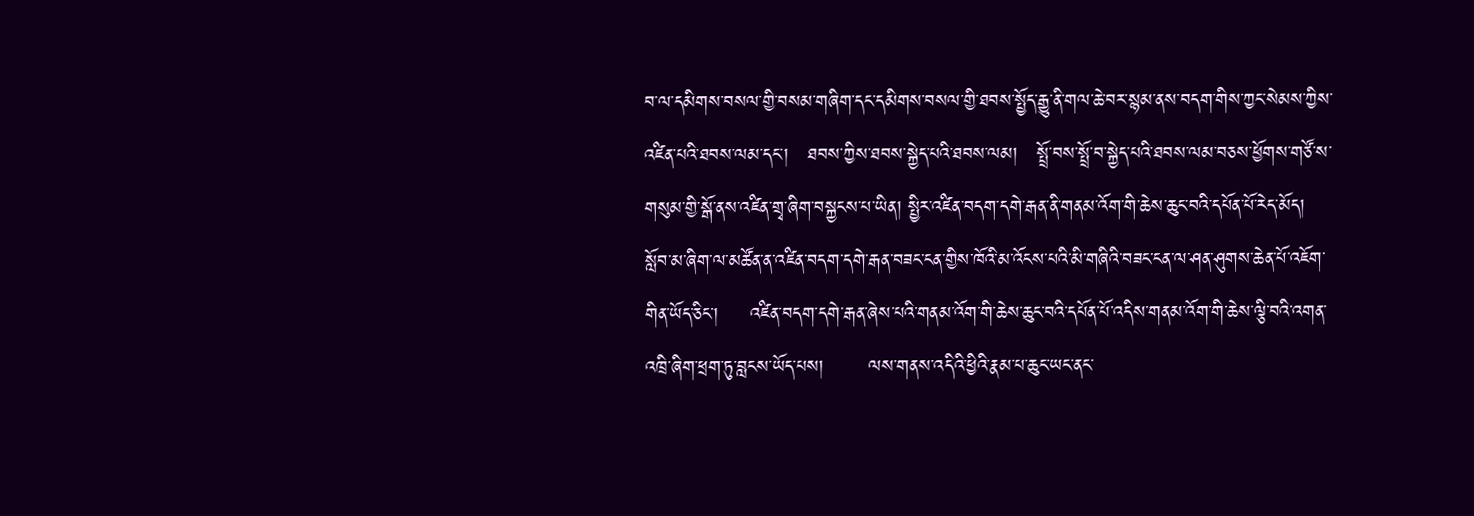བ་ལ་དམིགས་བསལ་གྱི་བསམ་གཞིག་དང་དམིགས་བསལ་གྱི་ཐབས་སྤྱོད་རྒྱུ་ནི་གལ་ཆེ་བར་སྙམ་ནས་བདག་གིས་ཀྱང་སེམས་ཀྱིས་འཛིན་པའི་ཐབས་ལམ་དང་།   ཐབས་ཀྱིས་ཐབས་སྐྱེད་པའི་ཐབས་ལམ།   སྤྲོ་བས་སྤྲོ་བ་སྐྱེད་པའི་ཐབས་ལམ་བཅས་ཕྱོགས་གཙོ་ས་གསུམ་གྱི་སྒོ་ནས་འཛིན་གྲྭ་ཞིག་བསྐྱངས་པ་ཡིན། སྤྱིར་འཛིན་བདག་དགེ་རྒན་ནི་གནམ་འོག་གི་ཆེས་ཆུང་བའི་དཔོན་པོ་རེད་མོད།    སློབ་མ་ཞིག་ལ་མཚོན་ན་འཛིན་བདག་དགེ་རྒན་བཟང་ངན་གྱིས་ཁོའི་མ་འོངས་པའི་མི་གཞིའི་བཟང་ངན་ལ་ཤན་ཤུགས་ཆེན་པོ་འཇོག་གིན་ཡོད་ཅིང་།     འཛིན་བདག་དགེ་རྒན་ཞེས་པའི་གནམ་འོག་གི་ཆེས་ཆུང་བའི་དཔོན་པོ་འདིས་གནམ་འོག་གི་ཆེས་ལྕི་བའི་འགན་འཁྲི་ཞིག་ཕྲག་ཏུ་བླངས་ཡོད་པས།       ལས་གནས་འདིའི་ཕྱིའི་རྣམ་པ་ཆུང་ཡང་ནང་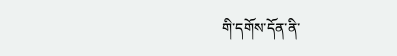གི་དགོས་དོན་ནི་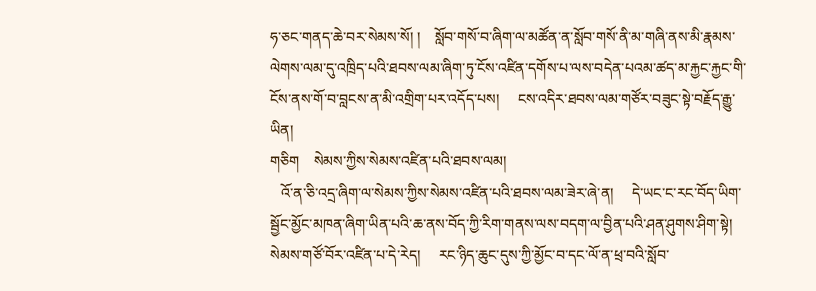ཧ་ཅང་གནད་ཆེ་བར་སེམས་སོ། །    སློབ་གསོ་བ་ཞིག་ལ་མཚོན་ན་སློབ་གསོ་ནི་མ་གཞི་ནས་མི་རྣམས་ལེགས་ལམ་དུ་འཁྲིད་པའི་ཐབས་ལམ་ཞིག་ཏུ་ངོས་འཛིན་དགོས་པ་ལས་བདེན་པའམ་ཚད་མ་རྐྱང་རྐྱང་གི་ངོས་ནས་གོ་བ་བླངས་ན་མི་འགྲིག་པར་འདོད་པས།     ངས་འདིར་ཐབས་ལམ་གཙོར་བཟུང་སྟེ་བརྗོད་རྒྱུ་ཡིན།
གཅིག    སེམས་ཀྱིས་སེམས་འཛིན་པའི་ཐབས་ལམ།
   འོ་ན་ཅི་འདྲ་ཞིག་ལ་སེམས་ཀྱིས་སེམས་འཛིན་པའི་ཐབས་ལམ་ཟེར་ཞེ་ན།     དེ་ཡང་ང་རང་བོད་ཡིག་སྦྱོང་མྱོང་མཁན་ཞིག་ཡིན་པའི་ཆ་ནས་བོད་ཀྱི་རིག་གནས་ལས་བདག་ལ་བྱིན་པའི་ཤན་ཤུགས་ཤིག་སྟེ།    སེམས་གཙོ་བོར་འཛིན་པ་དེ་རེད།     རང་ཉིད་ཆུང་དུས་ཀྱི་མྱོང་བ་དང་ལོ་ན་ཕྲ་བའི་སློབ་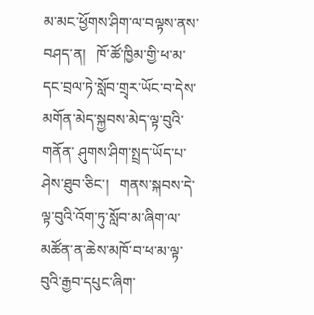མ་མང་ཕྱོགས་ཤིག་ལ་བལྟས་ནས་བཤད་ན།   ཁོ་ཚོ་ཁྱིམ་གྱི་ཕ་མ་དང་བྲལ་ཏེ་སློབ་གྲྭར་ཡོང་བ་དེས་མགོན་མེད་སྐྱབས་མེད་ལྟ་བུའི་གནོན་ ཤུགས་ཤིག་སྤྲད་ཡོད་པ་ཤེས་ཐུབ་ཅིང་།   གནས་སྐབས་དེ་ལྟ་བུའི་འོག་ཏུ་སློབ་མ་ཞིག་ལ་མཚོན་ན་ཆེས་མཁོ་བ་ཕ་མ་ལྟ་བུའི་རྒྱབ་དཔུང་ཞིག་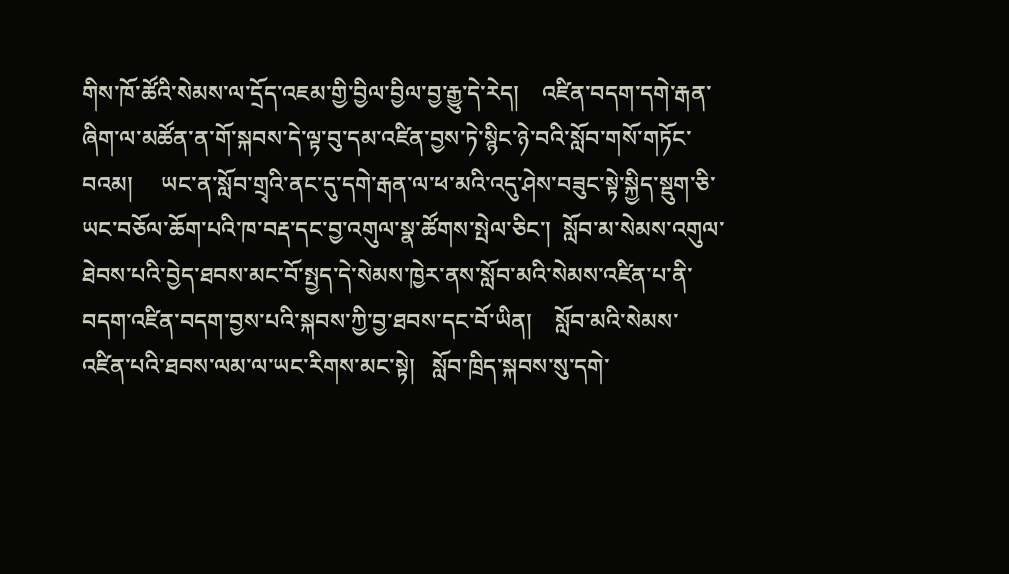གིས་ཁོ་ཚོའི་སེམས་ལ་དྲོད་འཇམ་གྱི་བྱིལ་བྱིལ་བྱ་རྒྱུ་དེ་རེད།    འཛིན་བདག་དགེ་རྒན་ཞིག་ལ་མཚོན་ན་གོ་སྐབས་དེ་ལྟ་བུ་དམ་འཛིན་བྱས་ཏེ་སྙིང་ཉེ་བའི་སློབ་གསོ་གཏོང་བའམ།     ཡང་ན་སློབ་གྲྭའི་ནང་དུ་དགེ་རྒན་ལ་ཕ་མའི་འདུ་ཤེས་བཟུང་སྟེ་སྐྱིད་སྡུག་ཅི་ཡང་བཅོལ་ཆོག་པའི་ཁ་བརྡ་དང་བྱ་འགུལ་སྣ་ཚོགས་སྤེལ་ཅིང་།  སློབ་མ་སེམས་འགུལ་ཐེབས་པའི་བྱེད་ཐབས་མང་བོ་སྤྱད་དེ་སེམས་ཁྱེར་ནས་སློབ་མའི་སེམས་འཛིན་པ་ནི་བདག་འཛིན་བདག་བྱས་པའི་སྐབས་ཀྱི་བྱ་ཐབས་དང་བོ་ཡིན།    སློབ་མའི་སེམས་འཛིན་པའི་ཐབས་ལམ་ལ་ཡང་རིགས་མང་སྟེ།   སློབ་ཁྲིད་སྐབས་སུ་དགེ་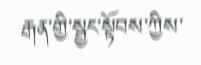རྒན་གྱི་སྦྱང་སྟོབས་ཀྱིས་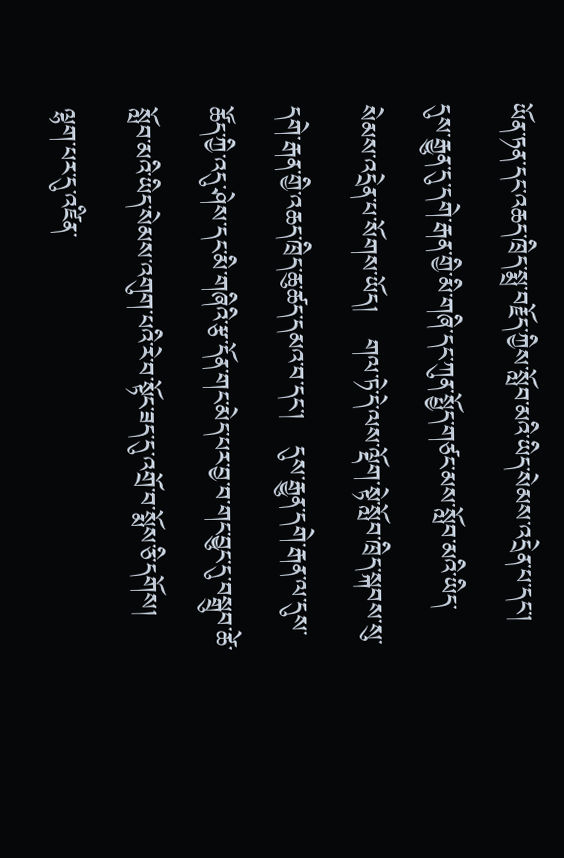ཡོན་ཏན་དང་འཆད་ཁྲིད་སྨྲ་བརྗོད་ཀྱིས་སློབ་མའི་ཡིད་སེམས་འདྲེན་པ་དང་། དུས་རྒྱུན་དུ་དགེ་རྒན་གྱི་མི་གཞི་དང་ཀུན་སྤྱོད་གཙང་མས་སློབ་མའི་ཡིད་སེམས་འདྲེན་པ་སོགས་ཡོད།   གལ་ཏེ་དེ་ལས་ལྡོག་སྟེ་སློབ་ཁྲིད་སྐབས་སུ་དགེ་རྒན་གྱི་འཆད་ཁྲིད་ཆུ་ཚད་དམའ་བ་དང་།   དུས་རྒྱུན་དགེ་རྒན་ལ་དུས་ཚོད་ཀྱི་འདུ་ཤེས་དང་མི་གཞིའི་རྩ་དོན་གང་མེད་པར་བྱ་བ་གང་བྱུང་དུ་བསྒྲུབ་ཚེ་སློབ་མའི་ཡིད་སེམས་འགུག་པའི་རེ་བ་སྟོང་ཟད་དུ་འགྲོ་བ་སྨོས་ཅི་དགོས།     ལྷག་པར་དུ་འཛིན་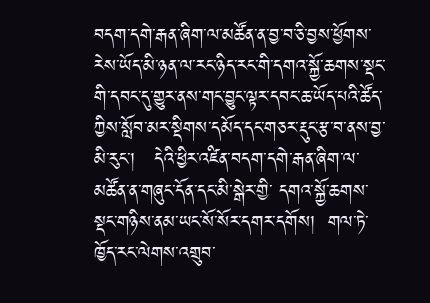བདག་དགེ་རྒན་ཞིག་ལ་མཚོན་ན་བྱ་བ་ཅི་བྱས་ཕྱོགས་རེས་ཡོད་མི་ཉན་ལ་རང་ཉིད་རང་གི་དགའ་སྐྱོ་ཆགས་སྡང་གི་དབང་དུ་གྱུར་ནས་གང་བྱུང་ལྟར་དབང་ཆ་ཡོད་པའི་ཚོད་ཀྱིས་སློབ་མར་སྡིགས་དམོད་དང་གཅར་རྡུང་རྩ་བ་ནས་བྱ་མི་རུང་།   དེའི་ཕྱིར་འཛིན་བདག་དགེ་རྒན་ཞིག་ལ་མཚོན་ན་གཞུང་དོན་དང་མི་སྒེར་གྱི་ དགའ་སྐྱོ་ཆགས་སྡང་གཉིས་ནམ་ཡང་སོ་སོར་དགར་དགོས།  གལ་ཏེ་ཁྱོད་རང་ལེགས་འགྲུབ་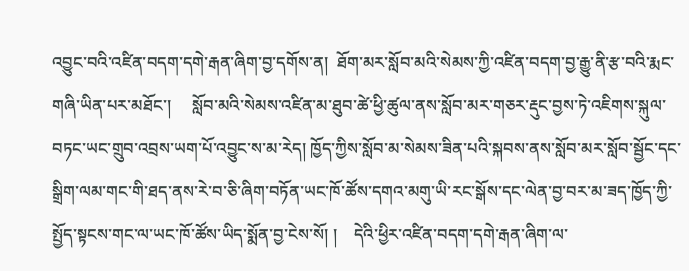འབྱུང་བའི་འཛིན་བདག་དགེ་རྒན་ཞིག་བྱ་དགོས་ན།  ཐོག་མར་སློབ་མའི་སེམས་ཀྱི་འཛིན་བདག་བྱ་རྒྱུ་ནི་རྩ་བའི་རྨང་གཞི་ཡིན་པར་མཐོང་།     སློབ་མའི་སེམས་འཛིན་མ་ཐུབ་ཚེ་ཕྱི་ཚུལ་ནས་སློབ་མར་གཅར་རྡུང་བྱས་ཏེ་འཇིགས་སྐུལ་བཏང་ཡང་གྲུབ་འབྲས་ཡག་པོ་འབྱུང་ས་མ་རེད། ཁྱོད་ཀྱིས་སློབ་མ་སེམས་ཟིན་པའི་སྐབས་ནས་སློབ་མར་སློབ་སྦྱོང་དང་སྒྲིག་ལམ་གང་གི་ཐད་ནས་རེ་བ་ཅི་ཞིག་བཏོན་ཡང་ཁོ་ཚོས་དགའ་མགུ་ཡི་རང་སྒོས་དང་ལེན་བྱ་བར་མ་ཟད་ཁྱོད་ཀྱི་སྤྱོད་སྟངས་གང་ལ་ཡང་ཁོ་ཚོས་ཡིད་སྨོན་བྱ་ངེས་སོ། །    དེའི་ཕྱིར་འཛིན་བདག་དགེ་རྒན་ཞིག་ལ་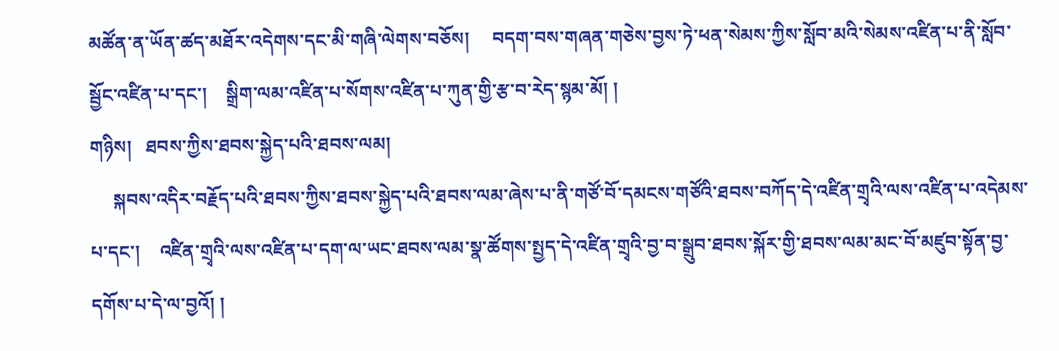མཚོན་ན་ཡོན་ཚད་མཐོར་འདེགས་དང་མི་གཞི་ལེགས་བཅོས།     བདག་བས་གཞན་གཅེས་བྱས་ཏེ་ཕན་སེམས་ཀྱིས་སློབ་མའི་སེམས་འཛིན་པ་ནི་སློབ་སྦྱོང་འཛིན་པ་དང་།    སྒྲིག་ལམ་འཛིན་པ་སོགས་འཛིན་པ་ཀུན་གྱི་རྩ་བ་རེད་སྙམ་མོ། །
གཉིས།   ཐབས་ཀྱིས་ཐབས་སྐྱེད་པའི་ཐབས་ལམ།
     སྐབས་འདིར་བརྗོད་པའི་ཐབས་ཀྱིས་ཐབས་སྐྱེད་པའི་ཐབས་ལམ་ཞེས་པ་ནི་གཙོ་བོ་དམངས་གཙོའི་ཐབས་བཀོད་དེ་འཛིན་གྲྭའི་ལས་འཛིན་པ་འདེམས་ པ་དང་།    འཛིན་གྲྭའི་ལས་འཛིན་པ་དག་ལ་ཡང་ཐབས་ལམ་སྣ་ཚོགས་སྤྱད་དེ་འཛིན་གྲྭའི་བྱ་བ་སྒྲུབ་ཐབས་སྐོར་གྱི་ཐབས་ལམ་མང་བོ་མཛུབ་སྟོན་བྱ་དགོས་པ་དེ་ལ་བྱའོ། །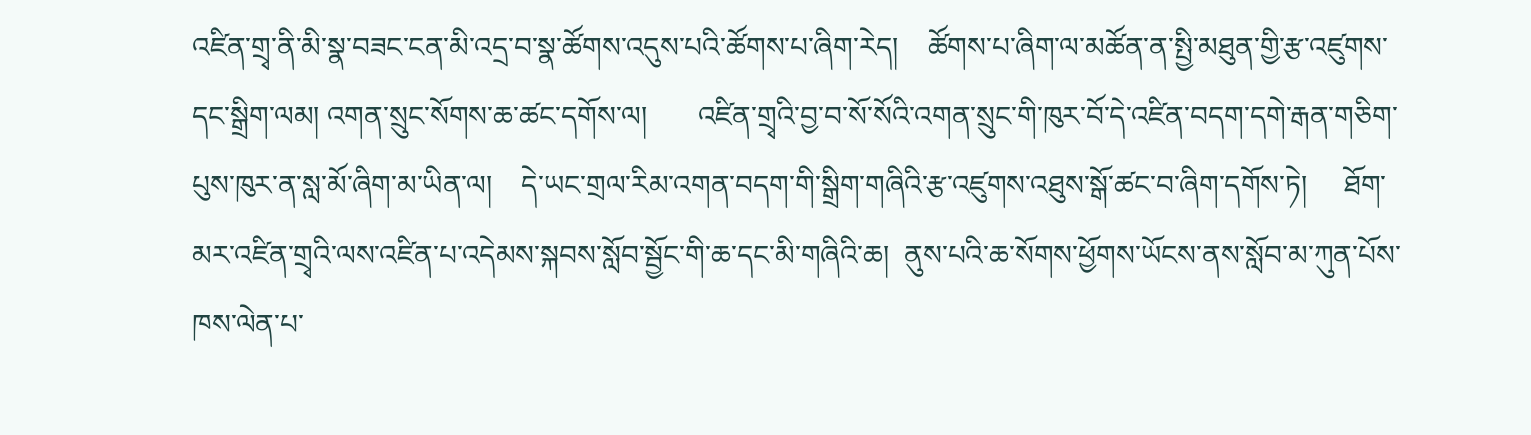འཛིན་གྲྭ་ནི་མི་སྣ་བཟང་ངན་མི་འདྲ་བ་སྣ་ཚོགས་འདུས་པའི་ཚོགས་པ་ཞིག་རེད།    ཚོགས་པ་ཞིག་ལ་མཚོན་ན་སྤྱི་མཐུན་གྱི་རྩ་འཛུགས་དང་སྒྲིག་ལམ། འགན་སྲུང་སོགས་ཆ་ཚང་དགོས་ལ།       འཛིན་གྲྭའི་བྱ་བ་སོ་སོའི་འགན་སྲུང་གི་ཁུར་བོ་དེ་འཛིན་བདག་དགེ་རྒན་གཅིག་པུས་ཁུར་ན་སླ་མོ་ཞིག་མ་ཡིན་ལ།    དེ་ཡང་གྲལ་རིམ་འགན་བདག་གི་སྒྲིག་གཞིའི་རྩ་འཛུགས་འཐུས་སྒོ་ཚང་བ་ཞིག་དགོས་ཏེ།     ཐོག་མར་འཛིན་གྲྭའི་ལས་འཛིན་པ་འདེམས་སྐབས་སློབ་སྦྱོང་གི་ཆ་དང་མི་གཞིའི་ཆ།  ནུས་པའི་ཆ་སོགས་ཕྱོགས་ཡོངས་ནས་སློབ་མ་ཀུན་པོས་ཁས་ལེན་པ་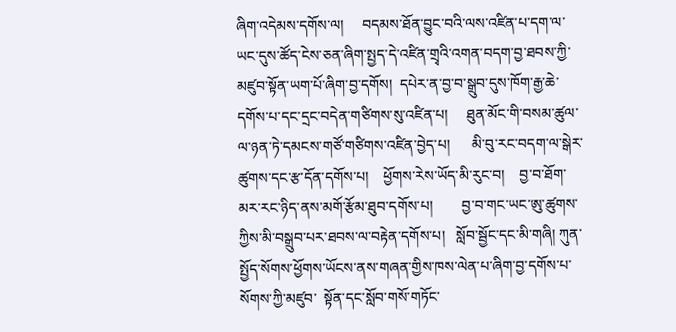ཞིག་འདེམས་དགོས་ལ།     བདམས་ཐོན་བྱུང་བའི་ལས་འཛིན་པ་དག་ལ་ཡང་དུས་ཚོད་ངེས་ཅན་ཞིག་སྤྱད་དེ་འཛིན་གྲྭའི་འགན་བདག་བྱ་ཐབས་ཀྱི་མཛུབ་སྟོན་ཡག་པོ་ཞིག་བྱ་དགོས།  དཔེར་ན་བྱ་བ་སྒྲུབ་དུས་ཁོག་རྒྱ་ཆེ་དགོས་པ་དང་དྲང་བདེན་གཙིགས་སུ་འཛིན་པ།     ཐུན་མོང་གི་བསམ་ཚུལ་ལ་ཉན་ཏེ་དམངས་གཙོ་གཙིགས་འཛིན་བྱེད་པ།      མི་བུ་རང་བདག་ལ་སྒེར་ཚུགས་དང་རྩ་དོན་དགོས་པ།    ཕྱོགས་རེས་ཡོད་མི་རུང་བ།    བྱ་བ་ཐོག་མར་རང་ཉིད་ནས་མགོ་རྩོམ་ཐུབ་དགོས་པ།        བྱ་བ་གང་ཡང་ཨུ་ཚུགས་ཀྱིས་མི་བསྒྲུབ་པར་ཐབས་ལ་བརྟེན་དགོས་པ།   སློབ་སྦྱོང་དང་མི་གཞི། ཀུན་སྤྱོད་སོགས་ཕྱོགས་ཡོངས་ནས་གཞན་གྱིས་ཁས་ལེན་པ་ཞིག་བྱ་དགོས་པ་སོགས་ཀྱི་མཛུབ་  སྟོན་དང་སློབ་གསོ་གཏོང་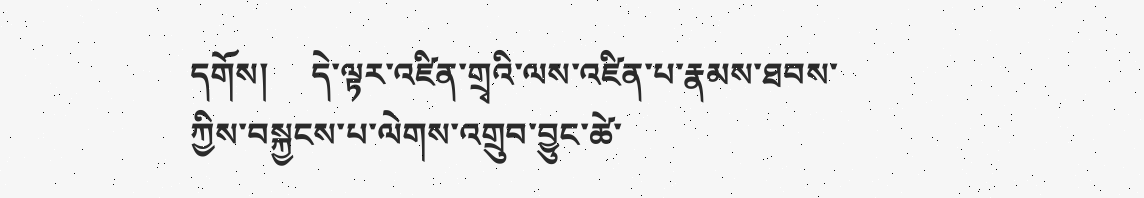དགོས།     དེ་ལྟར་འཛིན་གྲྭའི་ལས་འཛིན་པ་རྣམས་ཐབས་ཀྱིས་བསྐྱངས་པ་ལེགས་འགྲུབ་བྱུང་ཚེ་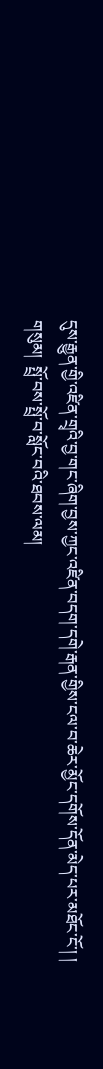དུས་རྒྱུན་གྱི་འཛིན་གྲྭའི་བྱ་གང་ཞིག་བྱས་ཀྱང་འཛིན་བདག་དགེ་རྒན་གྱིས་ངལ་བ་ཆེར་མྱོང་དགོས་དོན་མེད་པར་མཐོང་ངོ་། །
གསུམ།  སྤྲོ་བས་སྤྲོ་བ་སློང་བའི་ཐབས་ལམ།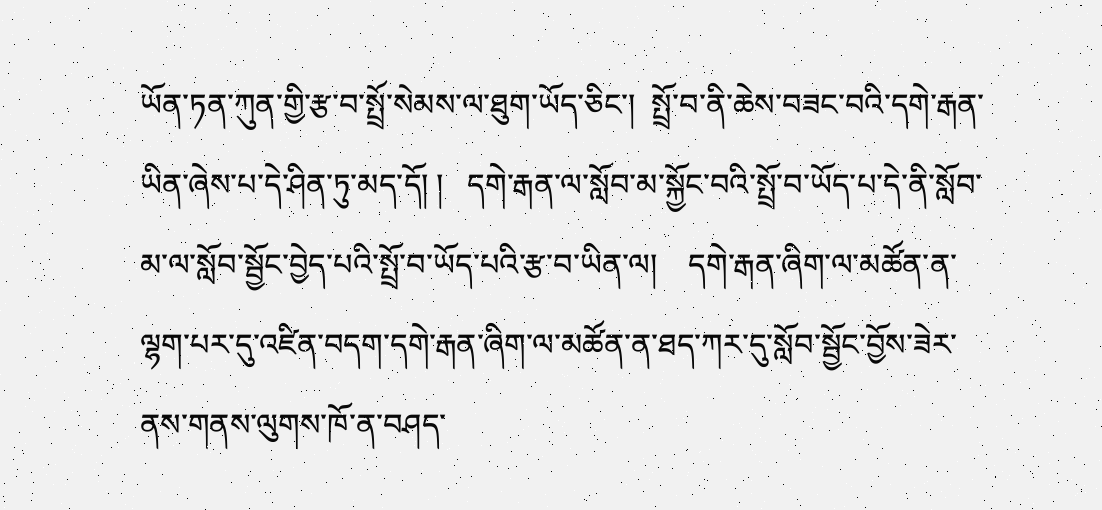ཡོན་ཏན་ཀུན་གྱི་རྩ་བ་སྤྲོ་སེམས་ལ་ཐུག་ཡོད་ཅིང་།  སྤྲོ་བ་ནི་ཆེས་བཟང་བའི་དགེ་རྒན་ཡིན་ཞེས་པ་དེ་ཤིན་ཏུ་མད་དོ། །   དགེ་རྒན་ལ་སློབ་མ་སྐྱོང་བའི་སྤྲོ་བ་ཡོད་པ་དེ་ནི་སློབ་མ་ལ་སློབ་སྦྱོང་བྱེད་པའི་སྤྲོ་བ་ཡོད་པའི་རྩ་བ་ཡིན་ལ།    དགེ་རྒན་ཞིག་ལ་མཚོན་ན་ལྷག་པར་དུ་འཛིན་བདག་དགེ་རྒན་ཞིག་ལ་མཚོན་ན་ཐད་ཀར་དུ་སློབ་སྦྱོང་བྱོས་ཟེར་ནས་གནས་ལུགས་ཁོ་ན་བཤད་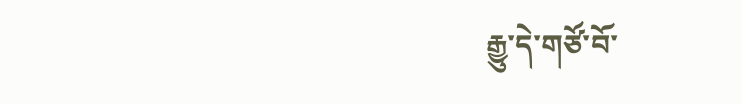རྒྱུ་དེ་གཙོ་བོ་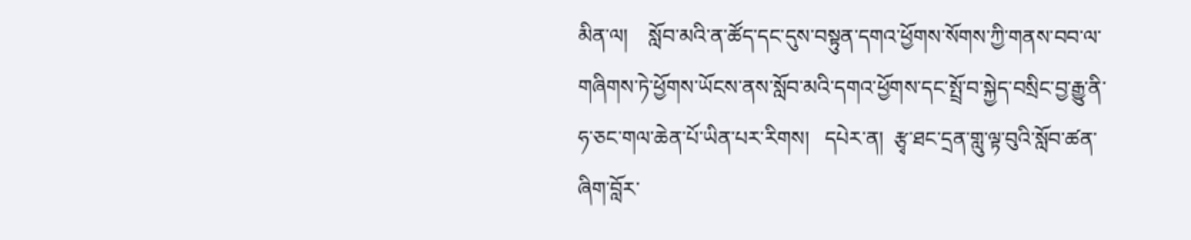མིན་ལ།    སློབ་མའི་ན་ཚོད་དང་དུས་བསྟུན་དགའ་ཕྱོགས་སོགས་ཀྱི་གནས་བབ་ལ་གཞིགས་ཏེ་ཕྱོགས་ཡོངས་ནས་སློབ་མའི་དགའ་ཕྱོགས་དང་སྤྲོ་བ་སྐྱེད་བསྲིང་བྱ་རྒྱུ་ནི་ཧ་ཅང་གལ་ཆེན་པོ་ཡིན་པར་རིགས།   དཔེར་ན།  རྩྭ་ཐང་དྲན་གླུ་ལྟ་བུའི་སློབ་ཚན་ཞིག་བློར་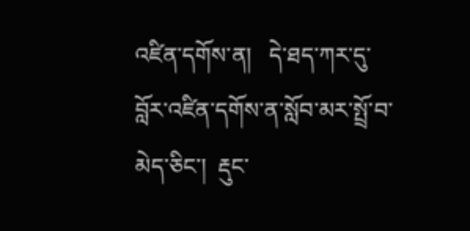འཛིན་དགོས་ན།   དེ་ཐད་ཀར་དུ་བློར་འཛིན་དགོས་ན་སློབ་མར་སྤྲོ་བ་མེད་ཅིང་།  རྡུང་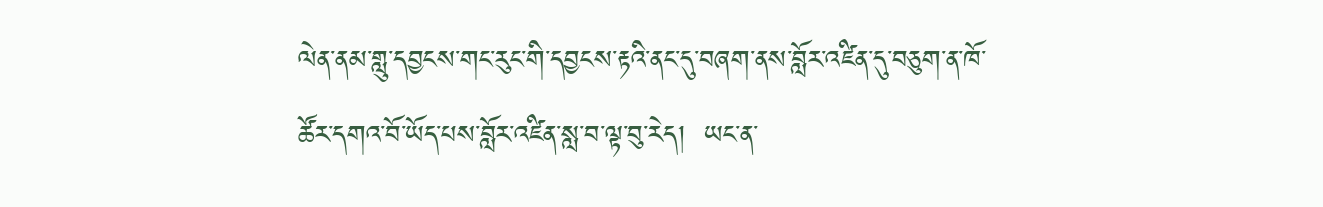ལེན་ནམ་གླུ་དབྱངས་གང་རུང་གི་དབྱངས་རྟའི་ནང་དུ་བཞག་ནས་བློར་འཛིན་དུ་བཅུག་ན་ཁོ་ཚོར་དགའ་བོ་ཡོད་པས་བློར་འཛིན་སླ་བ་ལྟ་བུ་རེད།  ཡང་ན་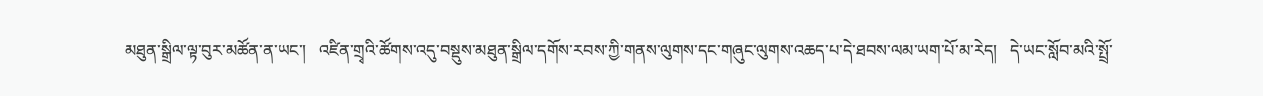མཐུན་སྒྲིལ་ལྟ་བུར་མཚོན་ན་ཡང་།   འཛིན་གྲྭའི་ཚོགས་འདུ་བསྡུས་མཐུན་སྒྲིལ་དགོས་རབས་ཀྱི་གནས་ལུགས་དང་གཞུང་ལུགས་འཆད་པ་དེ་ཐབས་ལམ་ཡག་པོ་མ་རེད།   དེ་ཡང་སློབ་མའི་སྤྲོ་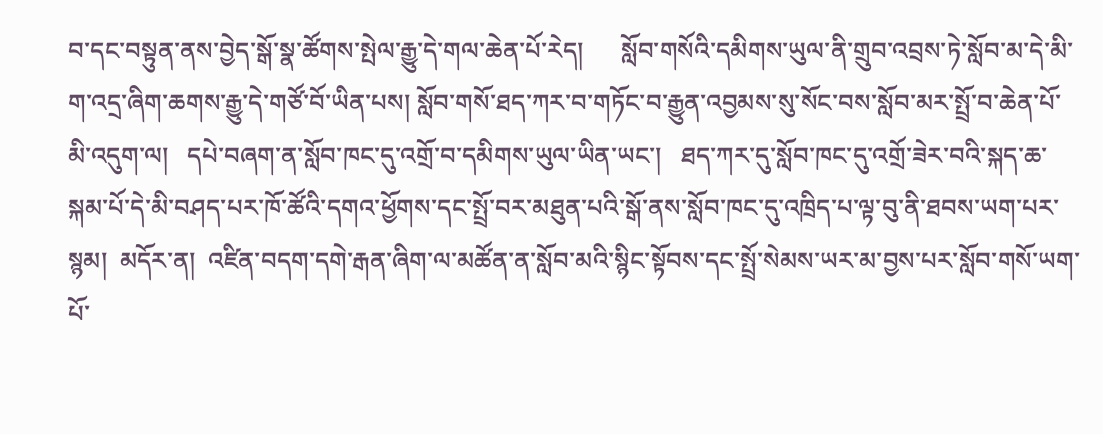བ་དང་བསྟུན་ནས་བྱེད་སྒོ་སྣ་ཚོགས་སྤེལ་རྒྱུ་དེ་གལ་ཆེན་པོ་རེད།      སློབ་གསོའི་དམིགས་ཡུལ་ནི་གྲུབ་འབྲས་ཏེ་སློབ་མ་དེ་མི་ག་འདྲ་ཞིག་ཆགས་རྒྱུ་དེ་གཙོ་བོ་ཡིན་པས། སློབ་གསོ་ཐད་ཀར་བ་གཏོང་བ་རྒྱུན་འབྱམས་སུ་སོང་བས་སློབ་མར་སྤྲོ་བ་ཆེན་པོ་མི་འདུག་ལ།   དཔེ་བཞག་ན་སློབ་ཁང་དུ་འགྲོ་བ་དམིགས་ཡུལ་ཡིན་ཡང་།   ཐད་ཀར་དུ་སློབ་ཁང་དུ་འགྲོ་ཟེར་བའི་སྐད་ཆ་སྐམ་པོ་དེ་མི་བཤད་པར་ཁོ་ཚོའི་དགའ་ཕྱོགས་དང་སྤྲོ་བར་མཐུན་པའི་སྒོ་ནས་སློབ་ཁང་དུ་འཁྲིད་པ་ལྟ་བུ་ནི་ཐབས་ཡག་པར་སྙམ།  མདོར་ན།  འཛིན་བདག་དགེ་རྒན་ཞིག་ལ་མཚོན་ན་སློབ་མའི་སྙིང་སྟོབས་དང་སྤྲོ་སེམས་ཡར་མ་བྱས་པར་སློབ་གསོ་ཡག་པོ་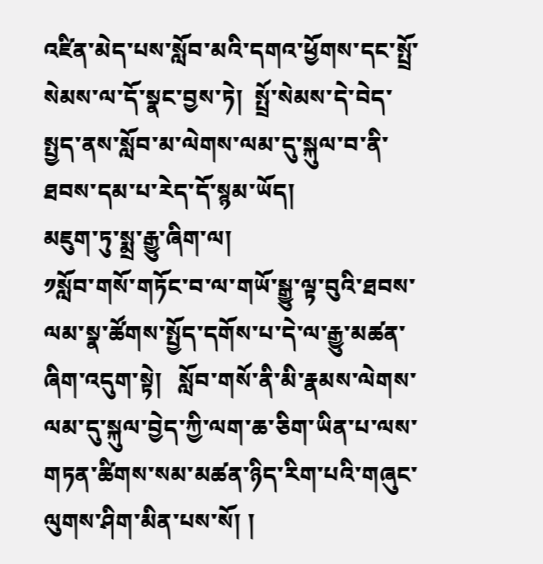འཛིན་མེད་པས་སློབ་མའི་དགའ་ཕྱོགས་དང་སྤྲོ་སེམས་ལ་དོ་སྣང་བྱས་ཏེ།  སྤྲོ་སེམས་དེ་བེད་སྤྱད་ནས་སློབ་མ་ལེགས་ལམ་དུ་སྐུལ་བ་ནི་ཐབས་དམ་པ་རེད་དོ་སྙམ་ཡོད།
མཇུག་ཏུ་སྨྲ་རྒྱུ་ཞིག་ལ།
༡སློབ་གསོ་གཏོང་བ་ལ་གཡོ་སྒྱུ་ལྟ་བུའི་ཐབས་ལམ་སྣ་ཚོགས་སྤྱོད་དགོས་པ་དེ་ལ་རྒྱུ་མཚན་ཞིག་འདུག་སྟེ།   སློབ་གསོ་ནི་མི་རྣམས་ལེགས་ལམ་དུ་སྐུལ་བྱེད་ཀྱི་ལག་ཆ་ཅིག་ཡིན་པ་ལས་གཏན་ཚིགས་སམ་མཚན་ཉིད་རིག་པའི་གཞུང་ལུགས་ཤིག་མིན་པས་སོ། །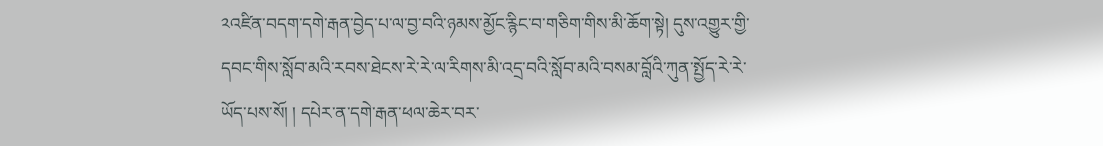༢འཛིན་བདག་དགེ་རྒན་བྱེད་པ་ལ་བྱ་བའི་ཉམས་མྱོང་རྙིང་བ་གཅིག་གིས་མི་ཆོག་སྟེ། དུས་འགྱུར་གྱི་དབང་གིས་སློབ་མའི་རབས་ཐེངས་རེ་རེ་ལ་རིགས་མི་འདྲ་བའི་སློབ་མའི་བསམ་བློའི་ཀུན་སྤྱོད་རེ་རེ་ཡོད་པས་སོ། ། དཔེར་ན་དགེ་རྒན་ཕལ་ཆེར་བར་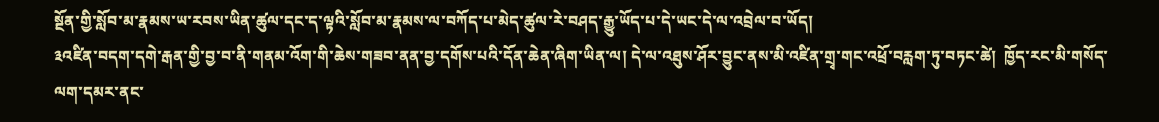སྔོན་གྱི་སློབ་མ་རྣམས་ཡ་རབས་ཡིན་ཚུལ་དང་ད་ལྟའི་སློབ་མ་རྣམས་ལ་བཀོད་པ་མེད་ཚུལ་རེ་བཤད་རྒྱུ་ཡོད་པ་དེ་ཡང་དེ་ལ་འབྲེལ་བ་ཡོད།
༣འཛིན་བདག་དགེ་རྒན་གྱི་བྱ་བ་ནི་གནམ་འོག་གི་ཆེས་གཟབ་ནན་བྱ་དགོས་པའི་དོན་ཆེན་ཞིག་ཡིན་ལ། དེ་ལ་འཐུས་ཤོར་བྱུང་ནས་མི་འཛིན་གྲྭ་གང་འཕྲོ་བརླག་ཏུ་བཏང་ཚེ།  ཁྱོད་རང་མི་གསོད་ལག་དམར་ནང་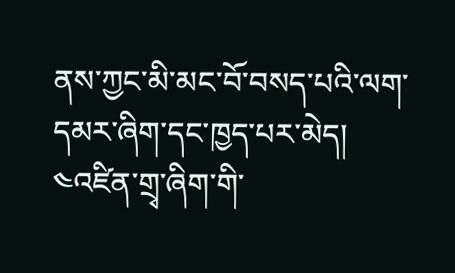ནས་ཀྱང་མི་མང་བོ་བསད་པའི་ལག་དམར་ཞིག་དང་ཁྱད་པར་མེད།
༤འཛིན་གྲྭ་ཞིག་གི་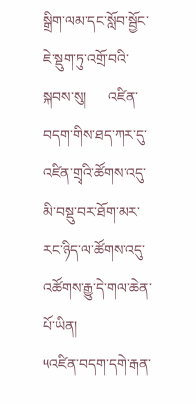སྒྲིག་ལམ་དང་སློབ་སྦྱོང་ཇེ་སྡུག་ཏུ་འགྲོ་བའི་སྐབས་སུ།      འཛིན་བདག་གིས་ཐད་ཀར་དུ་འཛིན་གྲྭའི་ཚོགས་འདུ་མི་བསྡུ་བར་ཐོག་མར་རང་ཉིད་ལ་ཚོགས་འདུ་འཚོགས་རྒྱུ་དེ་གལ་ཆེན་པོ་ཡིན།
༥འཛིན་བདག་དགེ་རྒན་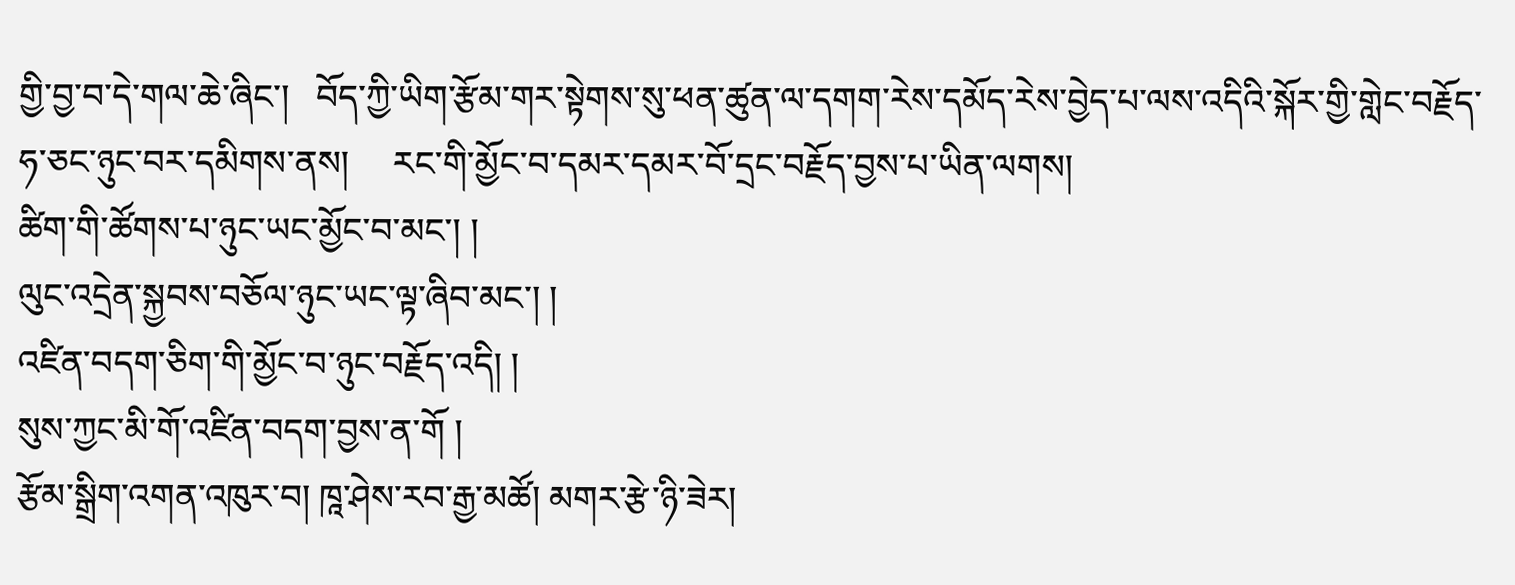གྱི་བྱ་བ་དེ་གལ་ཆེ་ཞིང་།   བོད་ཀྱི་ཡིག་རྩོམ་གར་སྟེགས་སུ་ཕན་ཚུན་ལ་དགག་རེས་དམོད་རེས་བྱེད་པ་ལས་འདིའི་སྐོར་གྱི་གླེང་བརྗོད་ཧ་ཅང་ཉུང་བར་དམིགས་ནས།     རང་གི་མྱོང་བ་དམར་དམར་བོ་དྲང་བརྗོད་བྱས་པ་ཡིན་ལགས།
ཚིག་གི་ཚོགས་པ་ཉུང་ཡང་མྱོང་བ་མང་། །
ལུང་འདྲེན་སྐྱབས་བཅོལ་ཉུང་ཡང་ལྟ་ཞིབ་མང་། །
འཛིན་བདག་ཅིག་གི་མྱོང་བ་ཉུང་བརྗོད་འདི། །
སུས་ཀྱང་མི་གོ་འཛིན་བདག་བྱས་ན་གོ །
རྩོམ་སྒྲིག་འགན་འཁུར་བ། ཁཱ་ཤེས་རབ་རྒྱ་མཚོ། མགར་རྩེ་ཉི་ཟེར།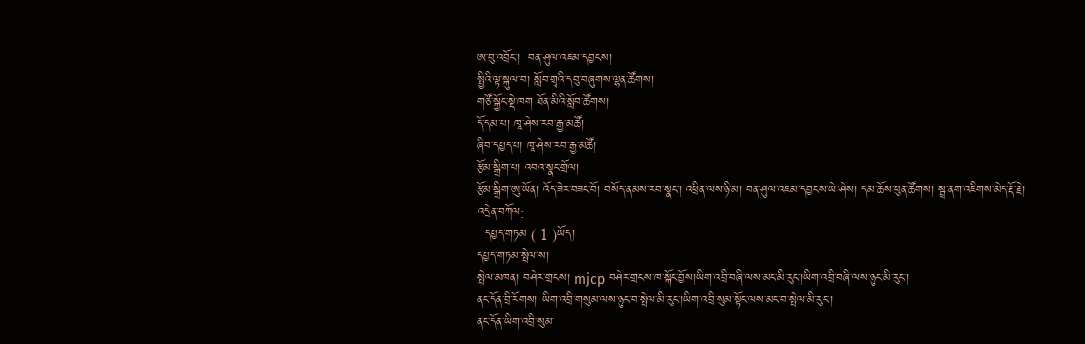ཨ་བུ་འབྲོང་།  བན་ཤུལ་འཇམ་དབྱངས།
སྤྱིའི་ལྟ་སྐུལ་བ། སློབ་གྲྭའི་དབུ་བཞུགས་ལྷན་ཚོགས།
གཙོ་སྐྱོང་སྡེ་ཁག ཐོན་མིའི་སློབ་ཚོགས།
དོ་དམ་པ། ཁཱ་ཤེས་རབ་རྒྱ་མཚོ།
ཞིབ་དཔྱད་པ། ཁཱ་ཤེས་རབ་རྒྱ་མཚོ།
རྩོམ་སྒྲིག་པ། འབའ་སྣང་གྲོལ།
རྩོམ་སྒྲིག་ཨུ་ཡོན། འོད་ཟེར་བཟང་བོ། བསོད་ནམས་རབ་སྣང་། འཕྲིན་ལས་ཉི་མ། བན་ཤུལ་འཇམ་དབྱངས་ཡེ་ཤེས། དམ་ཆོས་ཕུན་ཚོགས། སྦྲ་ནག་འཇིགས་མེད་རྡོ་རྗེ།
འདྲེན་བཀོལ:
  དཔྱད་གཏམ ( 1 )ཡོད།
དཔྱད་གཏམ་སྤེལ་ས།
སྤེལ་མཁན། བཤེར་གྲངས། mjcp བཤེར་གྲངས་ཁ་སྐོང་བྱོས།ཡིག་འབྲི་བཞི་ལས་མང་མི་རུང་།ཡིག་འབྲི་བཞི་ལས་ཉུང་མི་རུང་།
ནང་དོན་བྲི་རོགས། ཡིག་འབྲི་གསུམ་ལས་ཉུང་བ་སྤེལ་མི་རུང་།ཡིག་འབྲི་སུམ་སྟོང་ལས་མང་བ་སྤེལ་མི་རུང་།
ནང་དོན་ཡིག་འབྲི་སུམ་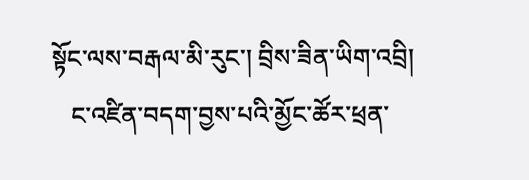སྟོང་ལས་བརྒལ་མི་རུང་། བྲིས་ཟིན་ཡིག་འབྲི།
   ང་འཛིན་བདག་བྱས་པའི་མྱོང་ཚོར་ཕྲན་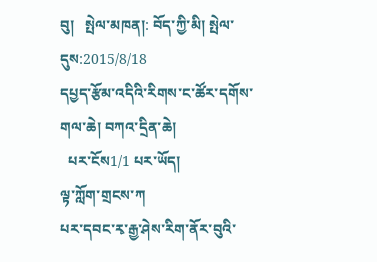བུ།   སྤེལ་མཁན།: བོད་ཀྱི་མི། སྤེལ་དུས:2015/8/18
དཔྱད་རྩོམ་འདིའི་རིགས་ང་ཚོར་དགོས་གལ་ཆེ། བཀའ་དྲིན་ཆེ།
  པར་ངོས1/1 པར་ཡོད།
ལྟ་ཀློག་གྲངས་ཀ
པར་དབང་རྭ་རྒྱ་ཤེས་རིག་ནོར་བུའི་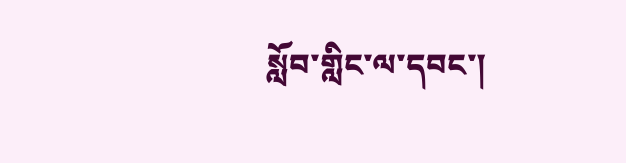སློབ་གླིང་ལ་དབང་།